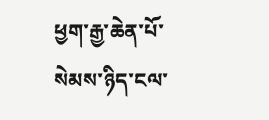ཕྱག་རྒྱ་ཆེན་པོ་སེམས་ཉིད་ངལ་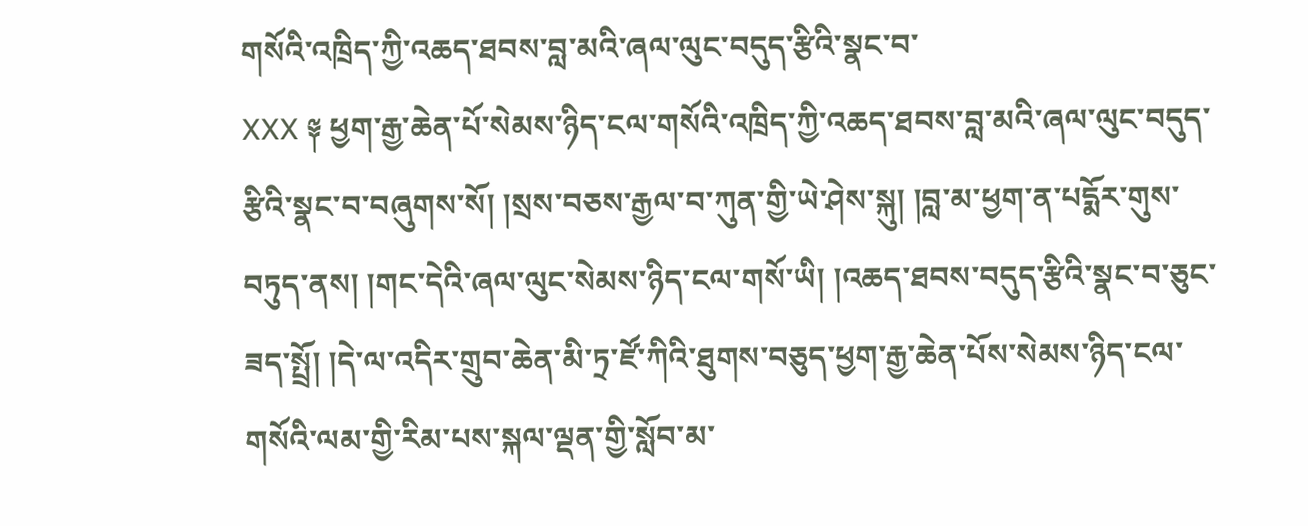གསོའི་འཁྲིད་ཀྱི་འཆད་ཐབས་བླ་མའི་ཞལ་ལུང་བདུད་རྩིའི་སྣང་བ་
XXX ༈ ཕྱག་རྒྱ་ཆེན་པོ་སེམས་ཉིད་ངལ་གསོའི་འཁྲིད་ཀྱི་འཆད་ཐབས་བླ་མའི་ཞལ་ལུང་བདུད་རྩིའི་སྣང་བ་བཞུགས་སོ། །སྲས་བཅས་རྒྱལ་བ་ཀུན་གྱི་ཡེ་ཤེས་སྐུ། །བླ་མ་ཕྱག་ན་པདྨོར་གུས་བཏུད་ནས། །གང་དེའི་ཞལ་ལུང་སེམས་ཉིད་ངལ་གསོ་ཡི། །འཆད་ཐབས་བདུད་རྩིའི་སྣང་བ་ཅུང་ཟད་སྤྲོ། །དེ་ལ་འདིར་གྲུབ་ཆེན་མི་ཏྲ་ཛོ་ཀིའི་ཐུགས་བཅུད་ཕྱག་རྒྱ་ཆེན་པོས་སེམས་ཉིད་ངལ་གསོའི་ལམ་གྱི་རིམ་པས་སྐལ་ལྡན་གྱི་སློབ་མ་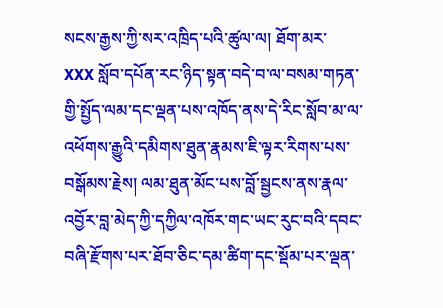སངས་རྒྱས་ཀྱི་སར་འཁྲིད་པའི་ཚུལ་ལ། ཐོག་མར་
XXX སློབ་དཔོན་རང་ཉིད་སྟན་བདེ་བ་ལ་བསམ་གཏན་གྱི་སྤྱོད་ལམ་དང་ལྡན་པས་འཁོད་ནས་དེ་རིང་སློབ་མ་ལ་འཕོགས་རྒྱུའི་དམིགས་ཐུན་རྣམས་ཇི་ལྟར་རིགས་པས་བསྒོམས་རྗེས། ལམ་ཐུན་མོང་པས་བློ་སྦྱངས་ནས་རྣལ་འབྱོར་བླ་མེད་ཀྱི་དཀྱིལ་འཁོར་གང་ཡང་རུང་བའི་དབང་བཞི་རྫོགས་པར་ཐོབ་ཅིང་དམ་ཚིག་དང་སྡོམ་པར་ལྡན་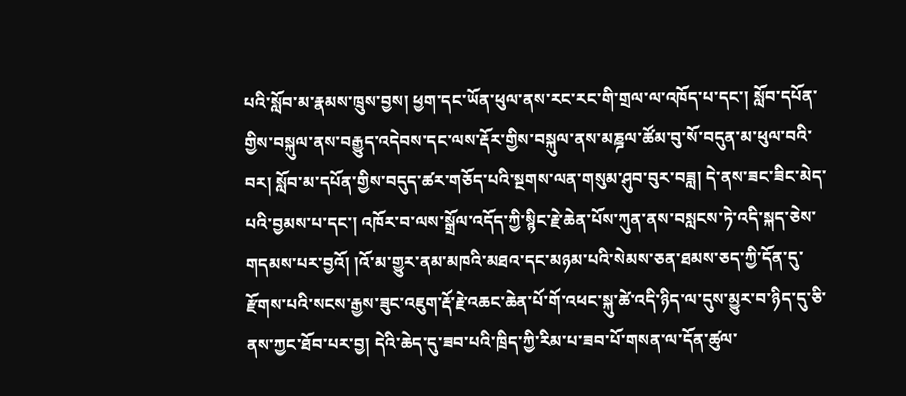པའི་སློབ་མ་རྣམས་ཁྲུས་བྱས། ཕྱག་དང་ཡོན་ཕུལ་ནས་རང་རང་གི་གྲལ་ལ་འཁོད་པ་དང་། སློབ་དཔོན་གྱིས་བསྐུལ་ནས་བརྒྱུད་འདེབས་དང་ལས་རྡོར་གྱིས་བསྐུལ་ནས་མཎྜལ་ཚོམ་བུ་སོ་བདུན་མ་ཕུལ་བའི་བར། སློབ་མ་དཔོན་གྱིས་བདུད་ཚར་གཅོད་པའི་སྔགས་ལན་གསུམ་ཤུབ་བུར་བཟླ། དེ་ནས་ཟང་ཟིང་མེད་པའི་བྱམས་པ་དང་། འཁོར་བ་ལས་སྒྲོལ་འདོད་ཀྱི་སྙིང་རྗེ་ཆེན་པོས་ཀུན་ནས་བསླངས་ཏེ་འདི་སྐད་ཅེས་གདམས་པར་བྱའོ། །འོ་མ་གྱུར་ནམ་མཁའི་མཐའ་དང་མཉམ་པའི་སེམས་ཅན་ཐམས་ཅད་ཀྱི་དོན་དུ་རྫོགས་པའི་སངས་རྒྱས་ཟུང་འཇུག་རྡོ་རྗེ་འཆང་ཆེན་པོ་གོ་འཕང་སྐུ་ཚེ་འདི་ཉིད་ལ་དུས་མྱུར་བ་ཉིད་དུ་ཅི་ནས་ཀྱང་ཐོབ་པར་བྱ། དེའི་ཆེད་དུ་ཟབ་པའི་ཁྲིད་ཀྱི་རིམ་པ་ཟབ་པོ་གསན་ལ་དོན་ཚུལ་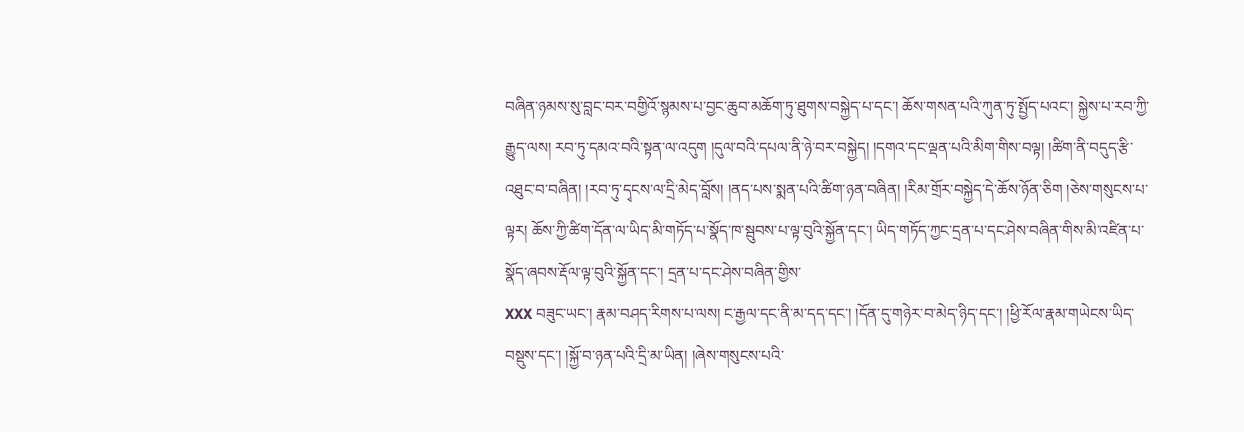བཞིན་ཉམས་སུ་བླང་བར་བགྱིའོ་སྙམས་པ་བྱང་ཆུབ་མཆོག་ཏུ་ཐུགས་བསྐྱེད་པ་དང་། ཆོས་གསན་པའི་ཀུན་ཏུ་སྤྱོད་པའང་། སྐྱེས་པ་རབ་ཀྱི་རྒྱུད་ལས། རབ་ཏུ་དམའ་བའི་སྟན་ལ་འདུག །དུལ་བའི་དཔལ་ནི་ཉེ་བར་བསྐྱེད། །དགའ་དང་ལྡན་པའི་མིག་གིས་བལྟ། །ཚིག་ནི་བདུད་རྩི་འཐུང་བ་བཞིན། །རབ་ཏུ་དྭངས་ལ་དྲི་མེད་བློས། །ནད་པས་སྨན་པའི་ཚིག་ཉན་བཞིན། །རིམ་གྲོར་བསྐྱེད་དེ་ཆོས་ཉོན་ཅིག །ཅེས་གསུངས་པ་ལྟར། ཆོས་ཀྱི་ཚིག་དོན་ལ་ཡིད་མི་གཏོད་པ་སྣོད་ཁ་སྦུབས་པ་ལྟ་བུའི་སྐྱོན་དང་། ཡིད་གཏོད་ཀྱང་དྲན་པ་དང་ཤེས་བཞིན་གིས་མི་འཛིན་པ་སྣོད་ཞབས་རྡོལ་ལྟ་བུའི་སྐྱོན་དང་། དྲན་པ་དང་ཤེས་བཞིན་གྱིས་
XXX བཟུང་ཡང་། རྣམ་བཤད་རིགས་པ་ལས། ང་རྒྱལ་དང་ནི་མ་དད་དང་། །དོན་དུ་གཉེར་བ་མེད་ཉིད་དང་། །ཕྱི་རོལ་རྣམ་གཡེངས་ཡིད་བསྡུས་དང་། །སྐྱོ་བ་ཉན་པའི་དྲི་མ་ཡིན། །ཞེས་གསུངས་པའི་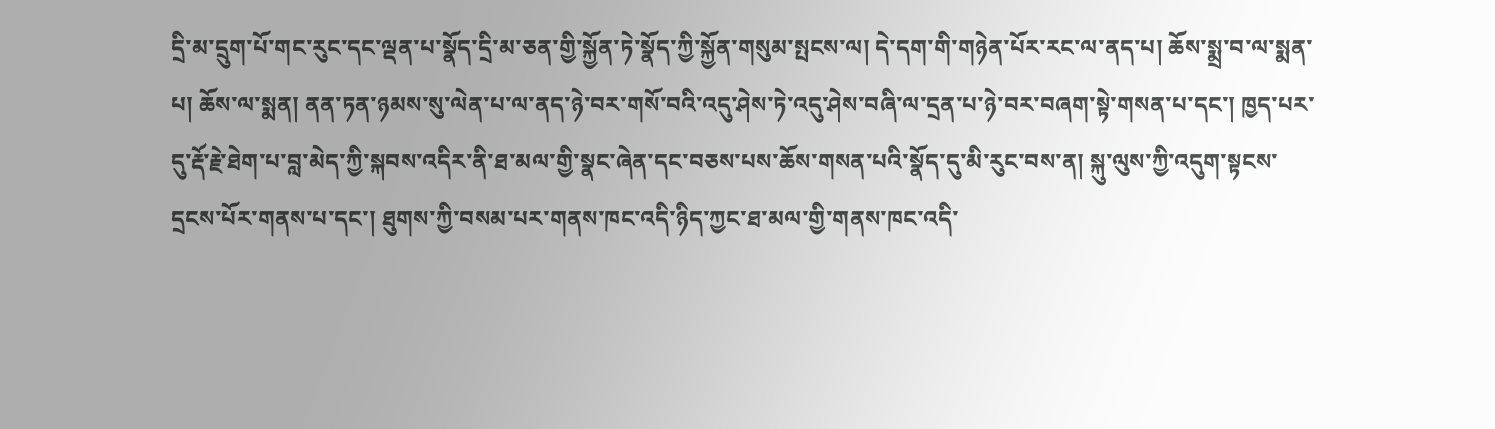དྲི་མ་དྲུག་པོ་གང་རུང་དང་ལྡན་པ་སྣོད་དྲི་མ་ཅན་གྱི་སྐྱོན་ཏེ་སྣོད་ཀྱི་སྐྱོན་གསུམ་སྤངས་ལ། དེ་དག་གི་གཉེན་པོར་རང་ལ་ནད་པ། ཆོས་སྨྲ་བ་ལ་སྨན་པ། ཆོས་ལ་སྨན། ནན་ཏན་ཉམས་སུ་ལེན་པ་ལ་ནད་ཉེ་བར་གསོ་བའི་འདུ་ཤེས་ཏེ་འདུ་ཤེས་བཞི་ལ་དྲན་པ་ཉེ་བར་བཞག་སྟེ་གསན་པ་དང་། ཁྱད་པར་དུ་རྡོ་རྗེ་ཐེག་པ་བླ་མེད་ཀྱི་སྐབས་འདིར་ནི་ཐ་མལ་གྱི་སྣང་ཞེན་དང་བཅས་པས་ཆོས་གསན་པའི་སྣོད་དུ་མི་རུང་བས་ན། སྐུ་ལུས་ཀྱི་འདུག་སྟངས་དྲངས་པོར་གནས་པ་དང་། ཐུགས་ཀྱི་བསམ་པར་གནས་ཁང་འདི་ཉིད་ཀྱང་ཐ་མལ་གྱི་གནས་ཁང་འདི་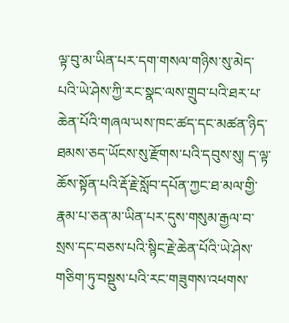ལྟ་བུ་མ་ཡིན་པར་དག་གསལ་གཉིས་སུ་མེད་པའི་ཡེ་ཤེས་ཀྱི་རང་སྣང་ལས་གྲུབ་པའི་ཐར་པ་ཆེན་པོའི་གཞལ་ཡས་ཁང་ཚད་དང་མཚན་ཉིད་ཐམས་ཅད་ཡོངས་སུ་རྫོགས་པའི་དབུས་སུ། ད་ལྟ་ཆོས་སྟོན་པའི་རྡོ་རྗེ་སློབ་དཔོན་ཀྱང་ཐ་མལ་གྱི་རྣམ་པ་ཅན་མ་ཡིན་པར་དུས་གསུམ་རྒྱལ་བ་སྲས་དང་བཅས་པའི་སྙིང་རྗེ་ཆེན་པོའི་ཡེ་ཤེས་གཅིག་ཏུ་བསྡུས་པའི་རང་གཟུགས་འཕགས་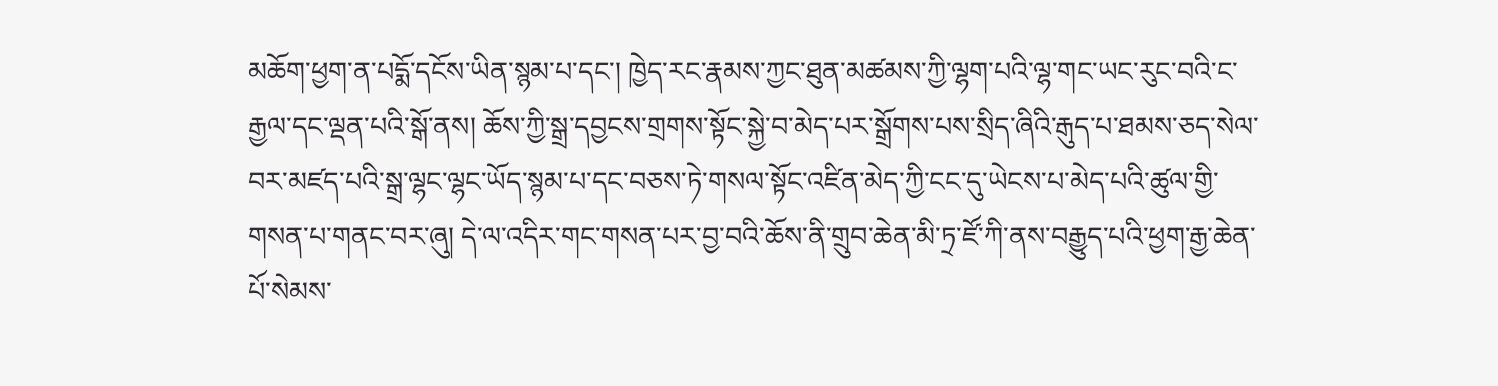མཆོག་ཕྱག་ན་པདྨོ་དངོས་ཡིན་སྙམ་པ་དང་། ཁྱེད་རང་རྣམས་ཀྱང་ཐུན་མཚམས་ཀྱི་ལྷག་པའི་ལྷ་གང་ཡང་རུང་བའི་ང་རྒྱལ་དང་ལྡན་པའི་སྒོ་ནས། ཆོས་ཀྱི་སྒྲ་དབྱངས་གྲགས་སྟོང་སྐྱེ་བ་མེད་པར་སྒྲོགས་པས་སྲིད་ཞིའི་རྒུད་པ་ཐམས་ཅད་སེལ་བར་མཛད་པའི་སྒྲ་ལྷང་ལྷང་ཡོད་སྙམ་པ་དང་བཅས་ཏེ་གསལ་སྟོང་འཛིན་མེད་ཀྱི་ངང་དུ་ཡེངས་པ་མེད་པའི་ཚུལ་གྱི་གསན་པ་གནང་བར་ཞུ། དེ་ལ་འདིར་གང་གསན་པར་བྱ་བའི་ཆོས་ནི་གྲུབ་ཆེན་མི་ཏྲ་ཛོ་ཀི་ནས་བརྒྱུད་པའི་ཕྱག་རྒྱ་ཆེན་པོ་སེམས་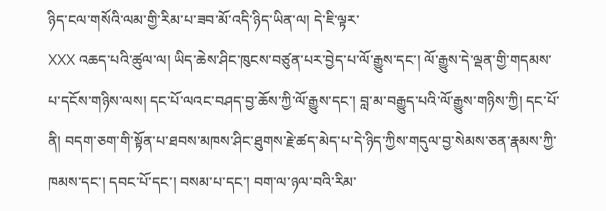ཉིད་ངལ་གསོའི་ལམ་གྱི་རིམ་པ་ཟབ་མོ་འདི་ཉིད་ཡིན་ལ། དེ་ཇི་ལྟར་
XXX འཆད་པའི་ཚུལ་ལ། ཡིད་ཆེས་ཤིང་ཁུངས་བཙུན་པར་བྱེད་པ་ལོ་རྒྱུས་དང་། ལོ་རྒྱུས་དེ་ལྡན་གྱི་གདམས་པ་དངོས་གཉིས་ལས། དང་པོ་ལའང་བཤད་བྱ་ཆོས་ཀྱི་ལོ་རྒྱུས་དང་། བླ་མ་བརྒྱུད་པའི་ལོ་རྒྱུས་གཉིས་ཀྱི། དང་པོ་ནི། བདག་ཅག་གི་སྟོན་པ་ཐབས་མཁས་ཤིང་ཐུགས་རྗེ་ཚད་མེད་པ་དེ་ཉིད་ཀྱིས་གདུལ་བྱ་སེམས་ཅན་རྣམས་ཀྱི་ཁམས་དང་། དབང་པོ་དང་། བསམ་པ་དང་། བག་ལ་ཉལ་བའི་རིམ་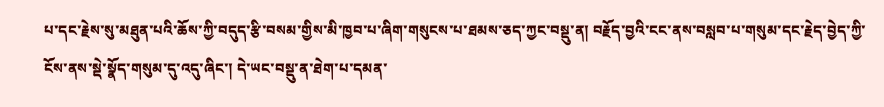པ་དང་རྗེས་སུ་མཐུན་པའི་ཆོས་ཀྱི་བདུད་རྩི་བསམ་གྱིས་མི་ཁྱབ་པ་ཞིག་གསུངས་པ་ཐམས་ཅད་ཀྱང་བསྡུ་ན། བརྗོད་བྱའི་ངང་ནས་བསླབ་པ་གསུམ་དང་རྗེད་བྱེད་ཀྱི་ངོས་ནས་སྡེ་སྣོད་གསུམ་དུ་འདུ་ཞིང་། དེ་ཡང་བསྡུ་ན་ཐེག་པ་དམན་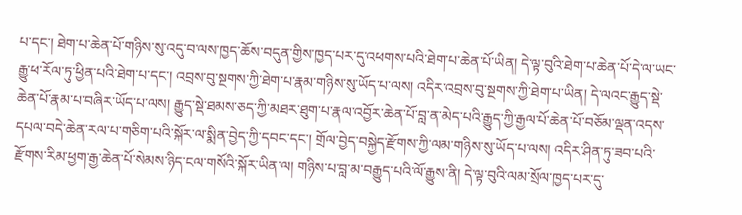པ་དང་། ཐེག་པ་ཆེན་པོ་གཉིས་སུ་འདུ་བ་ལས་ཁྱད་ཆོས་བདུན་གྱིས་ཁྱད་པར་དུ་འཕགས་པའི་ཐེག་པ་ཆེན་པོ་ཡིན། དེ་ལྟ་བུའི་ཐེག་པ་ཆེན་པོ་དེ་ལ་ཡང་རྒྱུ་ཕ་རོལ་ཏུ་ཕྱིན་པའི་ཐེག་པ་དང་། འབྲས་བུ་སྔགས་ཀྱི་ཐེག་པ་རྣམ་གཉིས་སུ་ཡོད་པ་ལས། འདིར་འབྲས་བུ་སྔགས་ཀྱི་ཐེག་པ་ཡིན། དེ་ལའང་རྒྱུད་སྡེ་ཆེན་པོ་རྣམ་པ་བཞིར་ཡོད་པ་ལས། རྒྱུད་སྡེ་ཐམས་ཅད་ཀྱི་མཐར་ཐུག་པ་རྣལ་འབྱོར་ཆེན་པོ་བླ་ན་མེད་པའི་རྒྱུད་ཀྱི་རྒྱལ་པོ་ཆེན་པོ་བཅོམ་ལྡན་འདས་དཔལ་བདེ་ཆེན་རལ་པ་གཅིག་པའི་སྐོར་ལ་སྨིན་བྱེད་ཀྱི་དབང་དང་། གྲོལ་བྱེད་བསྐྱེད་རྫོགས་ཀྱི་ལམ་གཉིས་སུ་ཡོད་པ་ལས། འདིར་ཤིན་ཏུ་ཟབ་པའི་རྫོགས་རིམ་ཕྱག་རྒྱ་ཆེན་པོ་སེམས་ཉིད་ངལ་གསོའི་སྐོར་ཡིན་ལ། གཉིས་པ་བླ་མ་བརྒྱུད་པའི་ལོ་རྒྱུས་ནི། དེ་ལྟ་བུའི་ལམ་སྲོལ་ཁྱད་པར་དུ་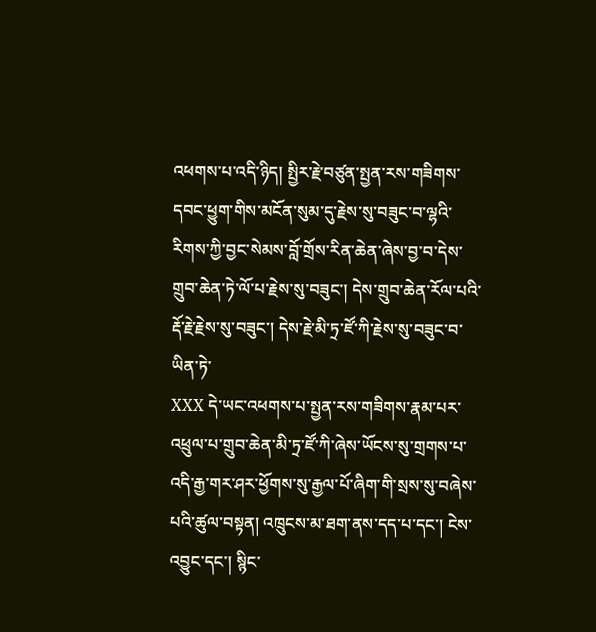འཕགས་པ་འདི་ཉིད། སྤྱིར་རྗེ་བཙུན་སྤྱན་རས་གཟིགས་དབང་ཕྱུག་གིས་མངོན་སུམ་དུ་རྗེས་སུ་བཟུང་བ་ལྷའི་རིགས་ཀྱི་བྱང་སེམས་བློ་གྲོས་རིན་ཆེན་ཞེས་བྱ་བ་དེས་གྲུབ་ཆེན་ཏེ་ལོ་པ་རྗེས་སུ་བཟུང་། དེས་གྲུབ་ཆེན་རོལ་པའི་རྡོ་རྗེ་རྗེས་སུ་བཟུང་། དེས་རྗེ་མི་ཏྲ་ཛོ་ཀི་རྗེས་སུ་བཟུང་བ་ཡིན་ཏེ་
XXX དེ་ཡང་འཕགས་པ་སྤྱན་རས་གཟིགས་རྣམ་པར་འཕྲུལ་པ་གྲུབ་ཆེན་མི་ཏྲ་ཛོ་ཀི་ཞེས་ཡོངས་སུ་གྲགས་པ་འདི་རྒྱ་གར་ཤར་ཕྱོགས་སུ་རྒྱལ་པོ་ཞིག་གི་སྲས་སུ་བཞེས་པའི་ཚུལ་བསྟན། འཁྲུངས་མ་ཐག་ནས་དད་པ་དང་། ངེས་འབྱུང་དང་། སྙིང་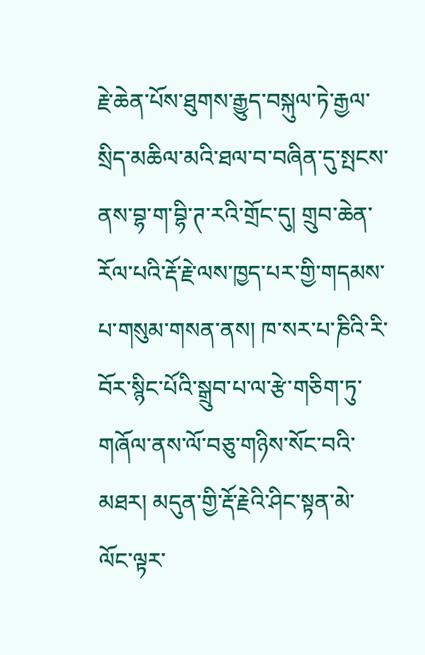རྗེ་ཆེན་པོས་ཐུགས་རྒྱུད་བསྐུལ་ཏེ་རྒྱལ་སྲིད་མཆིལ་མའི་ཐལ་བ་བཞིན་དུ་སྤངས་ནས་བྷ་ག་བྷི་ཊ་རའི་གྲོང་དུ། གྲུབ་ཆེན་རོལ་པའི་རྡོ་རྗེ་ལས་ཁྱད་པར་གྱི་གདམས་པ་གསུམ་གསན་ནས། ཁ་སར་པ་ཎིའི་རི་བོར་སྙིང་པོའི་སྒྲུབ་པ་ལ་རྩེ་གཅིག་ཏུ་གཞོལ་ནས་ལོ་བཅུ་གཉིས་སོང་བའི་མཐར། མདུན་གྱི་རྡོ་རྗེའི་ཤིང་སྟན་མེ་ལོང་ལྟར་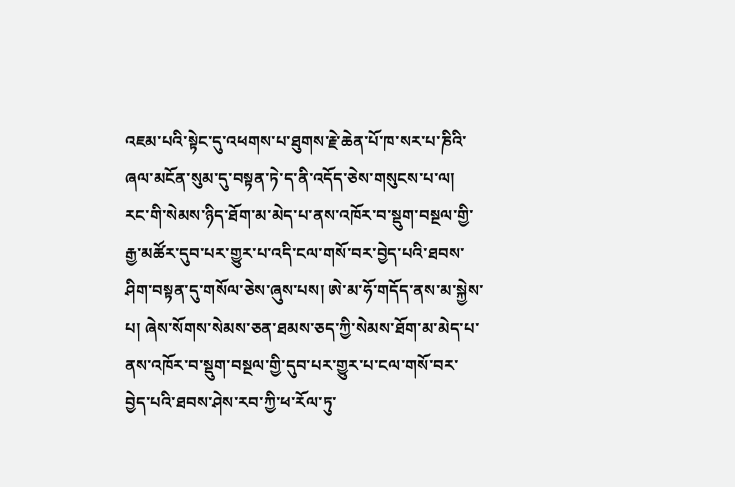འཇམ་པའི་སྟེང་དུ་འཕགས་པ་ཐུགས་རྗེ་ཆེན་པོ་ཁ་སར་པ་ཎིའི་ཞལ་མངོན་སུམ་དུ་བསྟན་ཏེ་ད་ནི་འདོད་ཅེས་གསུངས་པ་ལ། རང་གི་སེམས་ཉིད་ཐོག་མ་མེད་པ་ནས་འཁོར་བ་སྡུག་བསྔལ་གྱི་རྒྱ་མཚོར་དུབ་པར་གྱུར་པ་འདི་ངལ་གསོ་བར་བྱེད་པའི་ཐབས་ཤིག་བསྟན་དུ་གསོལ་ཅེས་ཞུས་པས། ཨེ་མ་ཧོ་གདོད་ནས་མ་སྐྱེས་པ། ཞེས་སོགས་སེམས་ཅན་ཐམས་ཅད་ཀྱི་སེམས་ཐོག་མ་མེད་པ་ནས་འཁོར་བ་སྡུག་བསྔལ་གྱི་དུབ་པར་གྱུར་པ་ངལ་གསོ་བར་བྱེད་པའི་ཐབས་ཤེས་རབ་ཀྱི་ཕ་རོལ་ཏུ་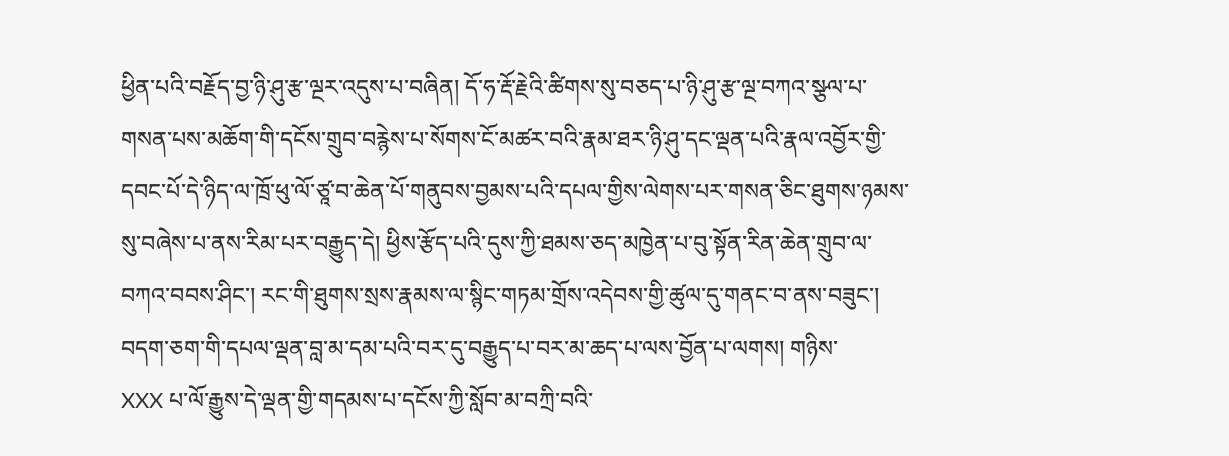ཕྱིན་པའི་བརྗོད་བྱ་ཉི་ཤུ་རྩ་ལྔར་འདུས་པ་བཞིན། དོ་ཧ་རྡོ་རྗེའི་ཚིགས་སུ་བཅད་པ་ཉི་ཤུ་རྩ་ལྔ་བཀའ་སྩལ་པ་གསན་པས་མཆོག་གི་དངོས་གྲུབ་བརྙེས་པ་སོགས་ངོ་མཚར་བའི་རྣམ་ཐར་ཉི་ཤུ་དང་ལྡན་པའི་རྣལ་འབྱོར་གྱི་དབང་པོ་དེ་ཉིད་ལ་ཁྲོ་ཕུ་ལོ་ཙཱ་བ་ཆེན་པོ་གནུབས་བྱམས་པའི་དཔལ་གྱིས་ལེགས་པར་གསན་ཅིང་ཐུགས་ཉམས་སུ་བཞེས་པ་ནས་རིམ་པར་བརྒྱུད་དེ། ཕྱིས་རྩོད་པའི་དུས་ཀྱི་ཐམས་ཅད་མཁྱེན་པ་བུ་སྟོན་རིན་ཆེན་གྲུབ་ལ་བཀའ་བབས་ཤིང་། རང་གི་ཐུགས་སྲས་རྣམས་ལ་སྙིང་གཏམ་གྲོས་འདེབས་གྱི་ཚུལ་དུ་གནང་བ་ནས་བཟུང་། བདག་ཅག་གི་དཔལ་ལྡན་བླ་མ་དམ་པའི་བར་དུ་བརྒྱུད་པ་བར་མ་ཆད་པ་ལས་བྱོན་པ་ལགས། གཉིས་
XXX པ་ལོ་རྒྱུས་དེ་ལྡན་གྱི་གདམས་པ་དངོས་ཀྱི་སློབ་མ་བཀྲི་བའི་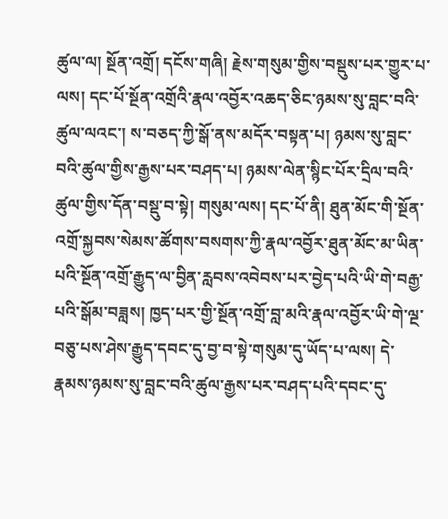ཚུལ་ལ། སྔོན་འགྲོ། དངོས་གཞི། རྗེས་གསུམ་གྱིས་བསྡུས་པར་གྱུར་པ་ལས། དང་པོ་སྔོན་འགྲོའི་རྣལ་འབྱོར་འཆད་ཅིང་ཉམས་སུ་བླང་བའི་ཚུལ་ལའང་། ས་བཅད་ཀྱི་སྒོ་ནས་མདོར་བསྟན་པ། ཉམས་སུ་བླང་བའི་ཚུལ་གྱིས་རྒྱས་པར་བཤད་པ། ཉམས་ལེན་སྙིང་པོར་དྲིལ་བའི་ཚུལ་གྱིས་དོན་བསྡུ་བ་སྟེ། གསུམ་ལས། དང་པོ་ནི། ཐུན་མོང་གི་སྔོན་འགྲོ་སྐྱབས་སེམས་ཚོགས་བསགས་ཀྱི་རྣལ་འབྱོར་ཐུན་མོང་མ་ཡིན་པའི་སྔོན་འགྲོ་རྒྱུད་ལ་བྱིན་རླབས་འབེབས་པར་བྱེད་པའི་ཡི་གེ་བརྒྱ་པའི་སྒོམ་བཟླས། ཁྱད་པར་གྱི་སྔོན་འགྲོ་བླ་མའི་རྣལ་འབྱོར་ཡི་གེ་ལྔ་བཅུ་པས་ཤེས་རྒྱུད་དབང་དུ་བྱ་བ་སྟེ་གསུམ་དུ་ཡོད་པ་ལས། དེ་རྣམས་ཉམས་སུ་བླང་བའི་ཚུལ་རྒྱས་པར་བཤད་པའི་དབང་དུ་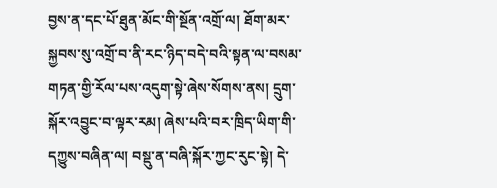བྱས་ན་དང་པོ་ཐུན་མོང་གི་སྔོན་འགྲོ་ལ། ཐོག་མར་སྐྱབས་སུ་འགྲོ་བ་ནི་རང་ཉིད་བདེ་བའི་སྟན་ལ་བསམ་གཏན་གྱི་རོལ་པས་འདུག་སྟེ་ཞེས་སོགས་ནས། དྲུག་སྐོར་འབྱུང་བ་ལྟར་རམ། ཞེས་པའི་བར་ཁྲིད་ཡིག་གི་དཀྱུས་བཞིན་ལ། བསྡུ་ན་བཞི་སྐོར་ཀྱང་རུང་སྟེ། དེ་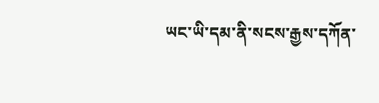ཡང་ཡི་དམ་ནི་སངས་རྒྱས་དཀོན་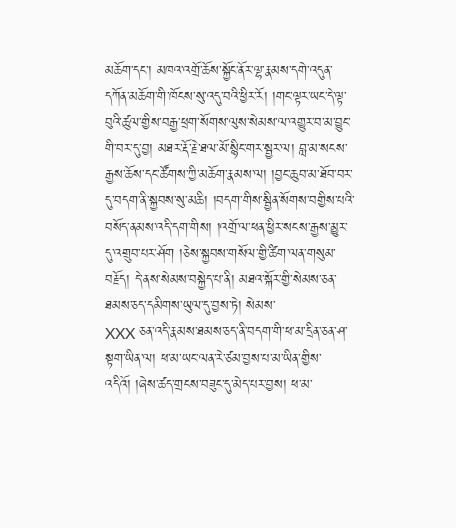མཆོག་དང་། མཁའ་འགྲོ་ཆོས་སྐྱོང་ནོར་ལྷ་རྣམས་དགེ་འདུན་དཀོན་མཆོག་གི་ཁོངས་སུ་འདུ་བའི་ཕྱིར་རོ། །གང་ལྟར་ཡང་དེ་ལྟ་བུའི་ཚུལ་གྱིས་བརྒྱ་ཕྲག་སོགས་ལུས་སེམས་ལ་འགྱུར་བ་མ་བྱུང་གི་བར་དུ་བྱ། མཐར་རྡོ་རྗེ་ཐལ་མོ་སྙིང་གར་སྦྱར་ལ། བླ་མ་སངས་རྒྱས་ཆོས་དང་ཚོགས་ཀྱི་མཆོག་རྣམས་ལ། །བྱང་ཆུབ་མ་ཐོབ་བར་དུ་བདག་ནི་སྐྱབས་སུ་མཆི། །བདག་གིས་སྦྱིན་སོགས་བགྱིས་པའི་བསོད་ནམས་འདི་དག་གིས། །འགྲོ་ལ་ཕན་ཕྱིར་སངས་རྒྱས་མྱུར་དུ་འགྲུབ་པར་ཤོག །ཅེས་སྐྱབས་གསོལ་གྱི་ཚིག་ལན་གསུམ་བརྗོད། དེ་ནས་སེམས་བསྐྱེད་པ་ནི། མཐའ་སྐོར་གྱི་སེམས་ཅན་ཐམས་ཅད་དམིགས་ཡུལ་དུ་བྱས་ཏེ། སེམས་
XXX ཅན་འདི་རྣམས་ཐམས་ཅད་ནི་བདག་གི་ཕ་མ་དྲིན་ཅན་ཤ་སྟག་ཡིན་ལ། ཕ་མ་ཡང་ལན་རེ་ཙམ་བྱས་པ་མ་ཡིན་གྱིས་འདིའོ། །ཞེས་ཚད་གྲངས་བཟུང་དུ་མེད་པར་བྱས། ཕ་མ་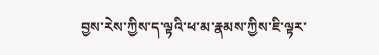བྱས་རེས་ཀྱིས་ད་ལྟའི་ཕ་མ་རྣམས་ཀྱིས་ཇི་ལྟར་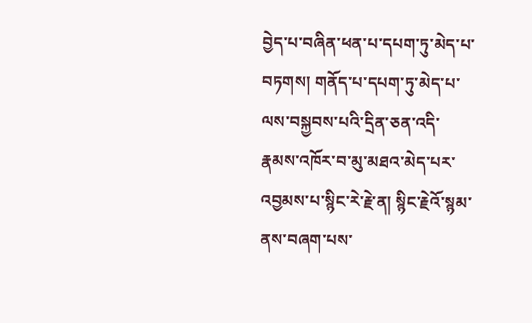བྱེད་པ་བཞིན་ཕན་པ་དཔག་ཏུ་མེད་པ་བཏགས། གནོད་པ་དཔག་ཏུ་མེད་པ་ལས་བསྐྱབས་པའི་དྲིན་ཅན་འདི་རྣམས་འཁོར་བ་མུ་མཐའ་མེད་པར་འབྱམས་པ་སྙིང་རེ་རྗེ་ན། སྙིང་རྗེའོ་སྙམ་ནས་བཞག་པས་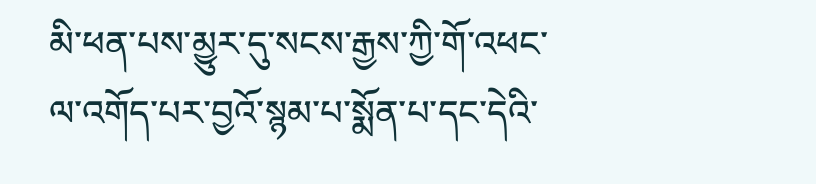མི་ཕན་པས་མྱུར་དུ་སངས་རྒྱས་ཀྱི་གོ་འཕང་ལ་འགོད་པར་བྱའོ་སྙམ་པ་སྨོན་པ་དང་དེའི་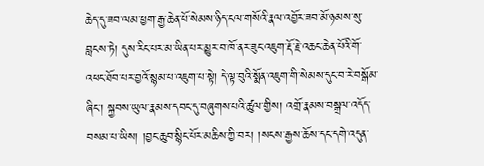ཆེད་དུ་ཟབ་ལམ་ཕྱག་རྒྱ་ཆེན་པོ་སེམས་ཉིད་ངལ་གསོའི་རྣལ་འབྱོར་ཟབ་མོ་ཉམས་སུ་བླངས་ཏེ། དུས་རིང་པར་མ་ཡིན་པར་མྱུར་བ་ཁོ་ནར་ཟུང་འཇུག་རྡོ་རྗེ་འཆང་ཆེན་པོའི་གོ་འཕང་ཐོབ་པར་བྱའོ་སྙམ་པ་འཇུག་པ་སྟེ། དེ་ལྟ་བུའི་སྨོན་འཇུག་གི་སེམས་དུང་བ་རེ་བསྒོམ་ཞིང་། སྐྱབས་ཡུལ་རྣམས་དབང་དུ་བཞུགས་པའི་ཚུལ་གྱིས། འགྲོ་རྣམས་བསྒྲལ་འདོད་བསམ་པ་ཡིས། །བྱང་ཆུབ་སྙིང་པོར་མཆིས་ཀྱི་བར། །སངས་རྒྱས་ཆོས་དང་དགེ་འདུན་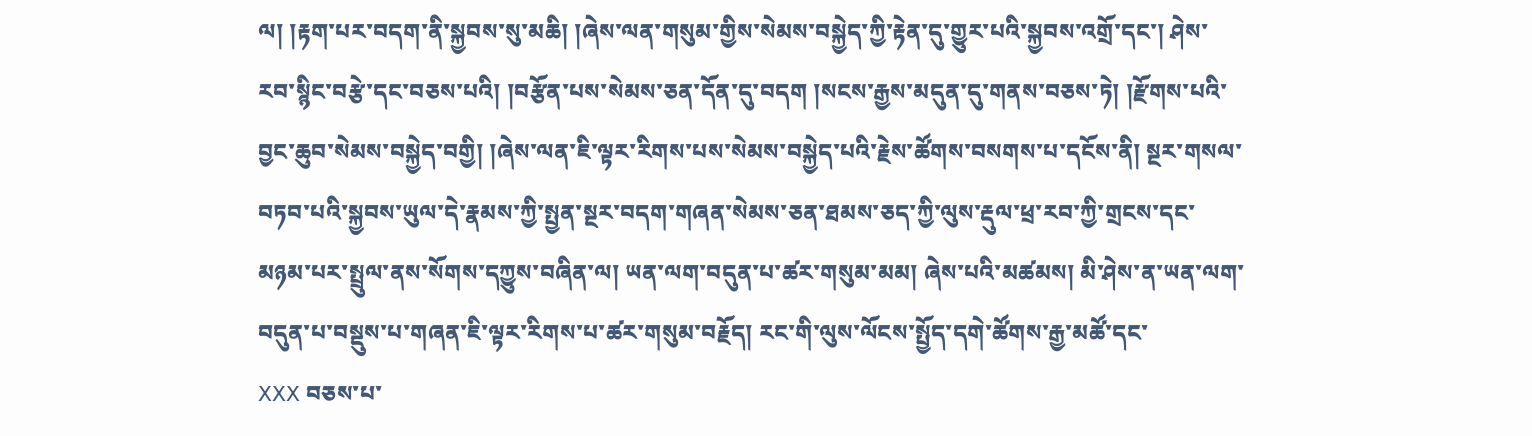ལ། །རྟག་པར་བདག་ནི་སྐྱབས་སུ་མཆི། །ཞེས་ལན་གསུམ་གྱིས་སེམས་བསྐྱེད་ཀྱི་རྟེན་དུ་གྱུར་པའི་སྐྱབས་འགྲོ་དང་། ཤེས་རབ་སྙིང་བརྩེ་དང་བཅས་པའི། །བརྩོན་པས་སེམས་ཅན་དོན་དུ་བདག །སངས་རྒྱས་མདུན་དུ་གནས་བཅས་ཏེ། །རྫོགས་པའི་བྱང་ཆུབ་སེམས་བསྐྱེད་བགྱི། །ཞེས་ལན་ཇི་ལྟར་རིགས་པས་སེམས་བསྐྱེད་པའི་རྗེས་ཚོགས་བསགས་པ་དངོས་ནི། སྔར་གསལ་བཏབ་པའི་སྐྱབས་ཡུལ་དེ་རྣམས་ཀྱི་སྤྱན་སྔར་བདག་གཞན་སེམས་ཅན་ཐམས་ཅད་ཀྱི་ལུས་རྡུལ་ཕྲ་རབ་ཀྱི་གྲངས་དང་མཉམ་པར་སྤྲུལ་ནས་སོགས་དཀྱུས་བཞིན་ལ། ཡན་ལག་བདུན་པ་ཚར་གསུམ་མམ། ཞེས་པའི་མཚམས། མི་ཤེས་ན་ཡན་ལག་བདུན་པ་བསྡུས་པ་གཞན་ཇི་ལྟར་རིགས་པ་ཚར་གསུམ་བརྗོད། རང་གི་ལུས་ལོངས་སྤྱོད་དགེ་ཚོགས་རྒྱ་མཚོ་དང་
XXX བཅས་པ་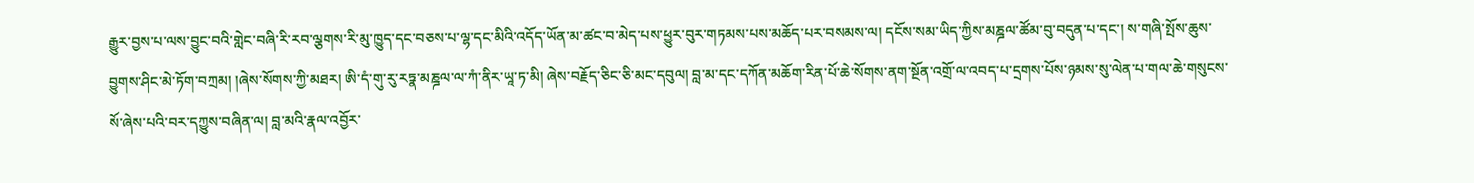རྒྱུར་བྱས་པ་ལས་བྱུང་བའི་གླེང་བཞི་རི་རབ་ལྕགས་རི་མུ་ཁྱུད་དང་བཅས་པ་ལྷ་དང་མིའི་འདོད་ཡོན་མ་ཚང་བ་མེད་པས་ཕྱུར་བུར་གཏམས་པས་མཆོད་པར་བསམས་ལ། དངོས་སམ་ཡིད་ཀྱིས་མཎྜལ་ཚོམ་བུ་བདུན་པ་དང་། ས་གཞི་སྤོས་ཆུས་བྱུགས་ཤིང་མེ་ཏོག་བཀྲམ། །ཞེས་སོགས་ཀྱི་མཐར། ཨི་དཾ་གུ་རུ་རཏྣ་མཎྜལ་ལ་ཀཾ་ནིར་ཡཱ་ཏ་མི། ཞེས་བརྗོད་ཅིང་ཅི་མང་དབུལ། བླ་མ་དང་དཀོན་མཆོག་རིན་པོ་ཆེ་སོགས་ནག་སྔོན་འགྲོ་ལ་འབད་པ་དྲགས་པོས་ཉམས་སུ་ལེན་པ་གལ་ཆེ་གསུངས་སོ་ཞེས་པའི་བར་དཀྱུས་བཞིན་ལ། བླ་མའི་རྣལ་འབྱོར་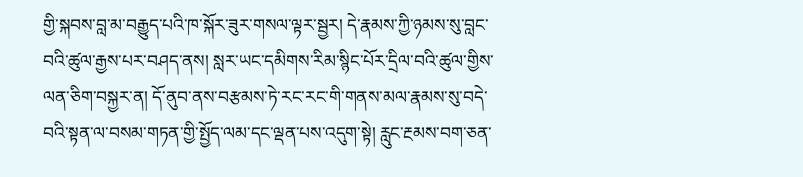གྱི་སྐབས་བླ་མ་བརྒྱུད་པའི་ཁ་སྐོར་ཟུར་གསལ་ལྟར་སྦྱར། དེ་རྣམས་ཀྱི་ཉམས་སུ་བླང་བའི་ཚུལ་རྒྱས་པར་བཤད་ནས། སླར་ཡང་དམིགས་རིམ་སྙིང་པོར་དྲིལ་བའི་ཚུལ་གྱིས་ལན་ཅིག་བསྐྱར་ན། དོ་ནུབ་ནས་བརྩམས་ཏེ་རང་རང་གི་གནས་མལ་རྣམས་སུ་བདེ་བའི་སྟན་ལ་བསམ་གཏན་གྱི་སྤྱོད་ལམ་དང་ལྡན་པས་འདུག་སྟེ། རླུང་རྔམས་བག་ཅན་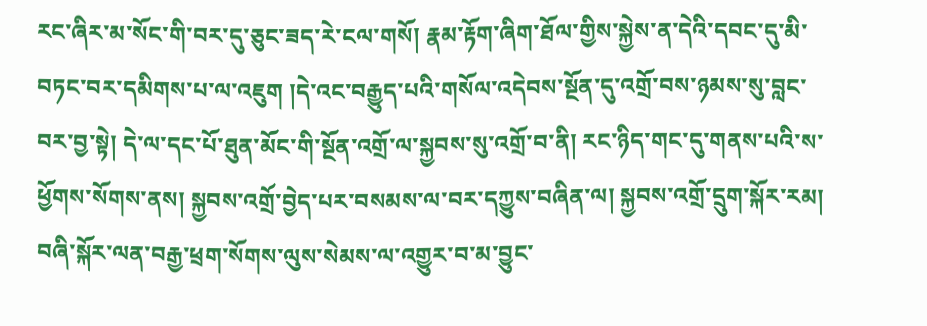རང་ཞིར་མ་སོང་གི་བར་དུ་ཅུང་ཟད་རེ་ངལ་གསོ། རྣམ་རྟོག་ཞིག་ཐོལ་གྱིས་སྐྱེས་ན་དེའི་དབང་དུ་མི་བཏང་བར་དམིགས་པ་ལ་འཇུག །དེ་འང་བརྒྱུད་པའི་གསོལ་འདེབས་སྔོན་དུ་འགྲོ་བས་ཉམས་སུ་བླང་བར་བྱ་སྟེ། དེ་ལ་དང་པོ་ཐུན་མོང་གི་སྔོན་འགྲོ་ལ་སྐྱབས་སུ་འགྲོ་བ་ནི། རང་ཉིད་གང་དུ་གནས་པའི་ས་ཕྱོགས་སོགས་ནས། སྐྱབས་འགྲོ་བྱེད་པར་བསམས་ལ་བར་དཀྱུས་བཞིན་ལ། སྐྱབས་འགྲོ་དྲུག་སྐོར་རམ། བཞི་སྐོར་ལན་བརྒྱ་ཕྲག་སོགས་ལུས་སེམས་ལ་འགྱུར་བ་མ་བྱུང་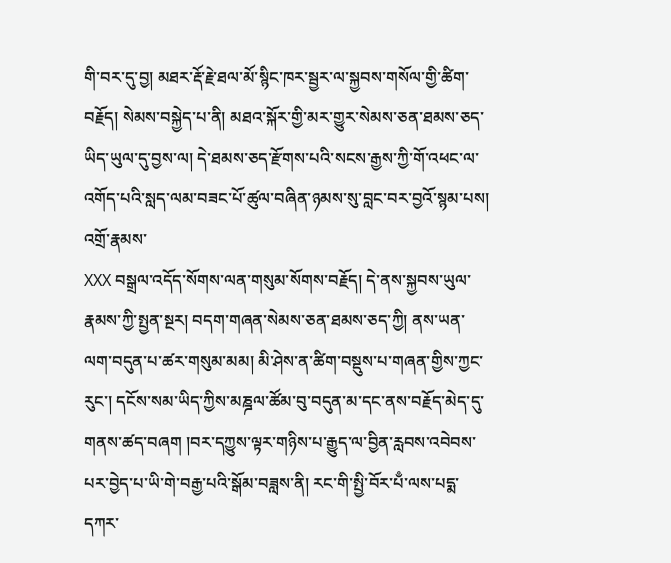གི་བར་དུ་བྱ། མཐར་རྡོ་རྗེ་ཐལ་མོ་སྙིང་ཁར་སྦྱར་ལ་སྐྱབས་གསོལ་གྱི་ཚིག་བརྗོད། སེམས་བསྐྱེད་པ་ནི། མཐའ་སྐོར་གྱི་མར་གྱུར་སེམས་ཅན་ཐམས་ཅད་ཡིད་ཡུལ་དུ་བྱས་ལ། དེ་ཐམས་ཅད་རྫོགས་པའི་སངས་རྒྱས་ཀྱི་གོ་འཕང་ལ་འགོད་པའི་སླད་ལམ་བཟང་པོ་ཚུལ་བཞིན་ཉམས་སུ་བླང་བར་བྱའོ་སྙམ་པས། འགྲོ་རྣམས་
XXX བསྒྲལ་འདོད་སོགས་ལན་གསུམ་སོགས་བརྗོད། དེ་ནས་སྐྱབས་ཡུལ་རྣམས་ཀྱི་སྤྱན་སྔར། བདག་གཞན་སེམས་ཅན་ཐམས་ཅད་ཀྱི། ནས་ཡན་ལག་བདུན་པ་ཚར་གསུམ་མམ། མི་ཤེས་ན་ཚིག་བསྡུས་པ་གཞན་གྱིས་ཀྱང་རུང་། དངོས་སམ་ཡིད་ཀྱིས་མཎྜལ་ཚོམ་བུ་བདུན་མ་དང་ནས་བརྗོད་མེད་དུ་གནས་ཚད་བཞག །བར་དཀྱུས་ལྟར་གཉིས་པ་རྒྱུད་ལ་བྱིན་རླབས་འབེབས་པར་བྱེད་པ་ཡི་གེ་བརྒྱ་པའི་སྒོམ་བཟླས་ནི། རང་གི་སྤྱི་བོར་པྃ་ལས་པདྨ་དཀར་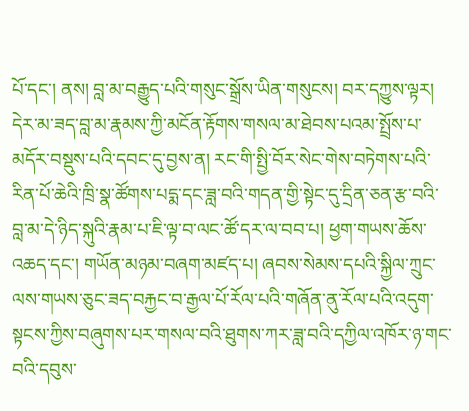པོ་དང་། ནས། བླ་མ་བརྒྱུད་པའི་གསུང་སྒྲོས་ཡིན་གསུངས། བར་དཀྱུས་ལྟར། དེར་མ་ཟད་བླ་མ་རྣམས་ཀྱི་མངོན་རྟོགས་གསལ་མ་ཐེབས་པའམ་སྤྲོས་པ་མདོར་བསྡུས་པའི་དབང་དུ་བྱས་ན། རང་གི་སྤྱི་བོར་སེང་གེས་བཏེགས་པའི་རིན་པོ་ཆེའི་ཁྲི་སྣ་ཚོགས་པདྨ་དང་ཟླ་བའི་གདན་གྱི་སྟེང་དུ་དྲིན་ཅན་རྩ་བའི་བླ་མ་དེ་ཉིད་སྐུའི་རྣམ་པ་ཇི་ལྟ་བ་ལང་ཚོ་དར་ལ་བབ་པ། ཕྱག་གཡས་ཆོས་འཆད་དང་། གཡོན་མཉམ་བཞག་མཛད་པ། ཞབས་སེམས་དཔའི་སྐྱིལ་ཀྲུང་ལས་གཡས་ཅུང་ཟད་བརྐྱང་བ་རྒྱལ་པོ་རོལ་པའི་གཞོན་ནུ་རོལ་པའི་འདུག་སྟངས་ཀྱིས་བཞུགས་པར་གསལ་བའི་ཐུགས་ཀར་ཟླ་བའི་དཀྱིལ་འཁོར་ཉ་གང་བའི་དབུས་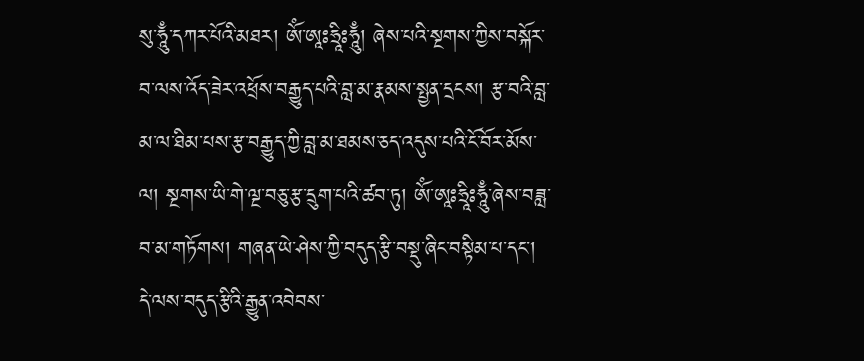སུ་ཧཱུྃ་དཀར་པོའི་མཐར། ཨོཾ་ཨཱཿཧྲཱིཿཧཱུྃ། ཞེས་པའི་སྔགས་ཀྱིས་བསྐོར་བ་ལས་འོད་ཟེར་འཕྲོས་བརྒྱུད་པའི་བླ་མ་རྣམས་སྤྱན་དྲངས། རྩ་བའི་བླ་མ་ལ་ཐིམ་པས་རྩ་བརྒྱུད་ཀྱི་བླ་མ་ཐམས་ཅད་འདུས་པའི་ངོ་བོར་མོས་ལ། སྔགས་ཡི་གེ་ལྔ་བཅུ་རྩ་དྲུག་པའི་ཚབ་ཏུ། ཨོཾ་ཨཱཿཧྲཱིཿཧཱུྃ་ཞེས་བཟླ་བ་མ་གཏོགས། གཞན་ཡེ་ཤེས་ཀྱི་བདུད་རྩི་བསྡུ་ཞིང་བསྟིམ་པ་དང་། དེ་ལས་བདུད་རྩིའི་རྒྱུན་འབེབས་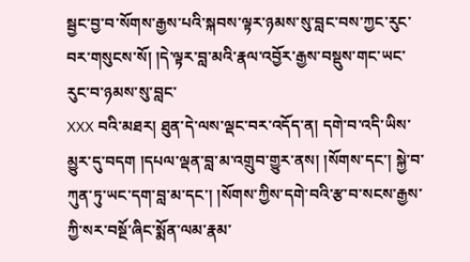སྦྱང་བྱ་བ་སོགས་རྒྱས་པའི་སྐབས་ལྟར་ཉམས་སུ་བླང་བས་ཀྱང་རུང་བར་གསུངས་སོ། །དེ་ལྟར་བླ་མའི་རྣལ་འབྱོར་རྒྱས་བསྡུས་གང་ཡང་རུང་བ་ཉམས་སུ་བླང་
XXX བའི་མཐར། ཐུན་དེ་ལས་ལྡང་བར་འདོད་ན། དགེ་བ་འདི་ཡིས་མྱུར་དུ་བདག །དཔལ་ལྡན་བླ་མ་འགྲུབ་གྱུར་ནས། །སོགས་དང་། སྐྱེ་བ་ཀུན་ཏུ་ཡང་དག་བླ་མ་དང་། །སོགས་ཀྱིས་དགེ་བའི་རྩ་བ་སངས་རྒྱས་ཀྱི་སར་བསྔོ་ཞིང་སྨོན་ལམ་རྣམ་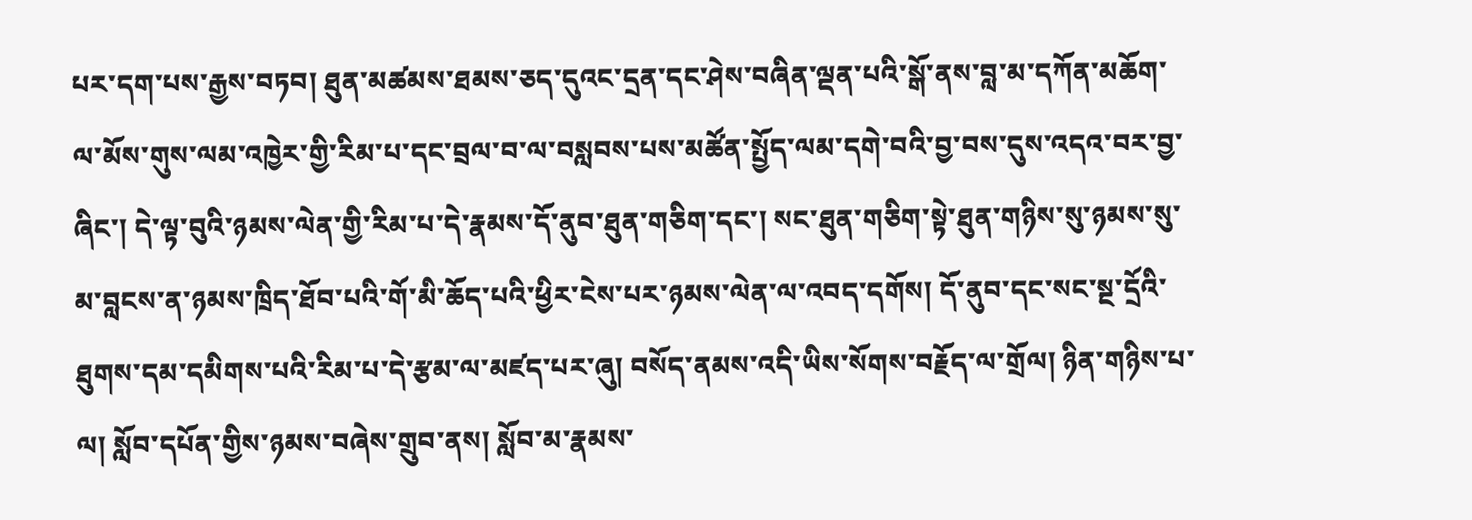པར་དག་པས་རྒྱས་བཏབ། ཐུན་མཚམས་ཐམས་ཅད་དུའང་དྲན་དང་ཤེས་བཞིན་ལྡན་པའི་སྒོ་ནས་བླ་མ་དཀོན་མཆོག་ལ་མོས་གུས་ལམ་འཁྱེར་གྱི་རིམ་པ་དང་བྲལ་བ་ལ་བསླབས་པས་མཚོན་སྤྱོད་ལམ་དགེ་བའི་བྱ་བས་དུས་འདའ་བར་བྱ་ཞིང་། དེ་ལྟ་བུའི་ཉམས་ལེན་གྱི་རིམ་པ་དེ་རྣམས་དོ་ནུབ་ཐུན་གཅིག་དང་། སང་ཐུན་གཅིག་སྟེ་ཐུན་གཉིས་སུ་ཉམས་སུ་མ་བླངས་ན་ཉམས་ཁྲིད་ཐོབ་པའི་གོ་མི་ཆོད་པའི་ཕྱིར་ངེས་པར་ཉམས་ལེན་ལ་འབད་དགོས། དོ་ནུབ་དང་སང་སྔ་དྲོའི་ཐུགས་དམ་དམིགས་པའི་རིམ་པ་དེ་རྩམ་ལ་མཛད་པར་ཞུ། བསོད་ནམས་འདི་ཡིས་སོགས་བརྗོད་ལ་གྲོལ། ཉིན་གཉིས་པ་ལ། སློབ་དཔོན་གྱིས་ཉམས་བཞེས་གྲུབ་ནས། སློབ་མ་རྣམས་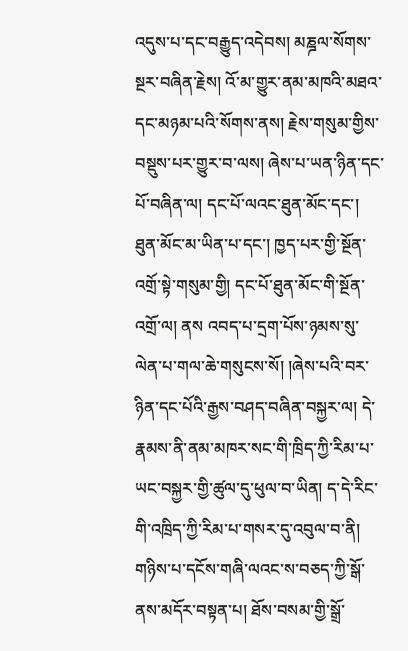འདུས་པ་དང་བརྒྱུད་འདེབས། མཎྜལ་སོགས་སྔར་བཞིན་རྗེས། འོ་མ་གྱུར་ནམ་མཁའི་མཐའ་དང་མཉམ་པའི་སོགས་ནས། རྗེས་གསུམ་གྱིས་བསྡུས་པར་གྱུར་བ་ལས། ཞེས་པ་ཡན་ཉིན་དང་པོ་བཞིན་ལ། དང་པོ་ལའང་ཐུན་མོང་དང་། ཐུན་མོང་མ་ཡིན་པ་དང་། ཁྱད་པར་གྱི་སྔོན་འགྲོ་སྟེ་གསུམ་གྱི། དང་པོ་ཐུན་མོང་གི་སྔོན་འགྲོ་ལ། ནས འབད་པ་དྲག་པོས་ཉམས་སུ་ལེན་པ་གལ་ཆེ་གསུངས་སོ། །ཞེས་པའི་བར་ཉིན་དང་པོའི་རྒྱས་བཤད་བཞིན་བསྐྱར་ལ། དེ་རྣམས་ནི་ནམ་མཁར་སང་གི་ཁྲིད་ཀྱི་རིམ་པ་ཡང་བསྐྱར་གྱི་ཚུལ་དུ་ཕུལ་བ་ཡིན། ད་དེ་རིང་གི་འཁྲིད་ཀྱི་རིམ་པ་གསར་དུ་འབུལ་བ་ནི། གཉིས་པ་དངོས་གཞི་ལའང་ས་བཅད་ཀྱི་སྒོ་ནས་མདོར་བསྟན་པ། ཐོས་བསམ་གྱི་སྒྲོ་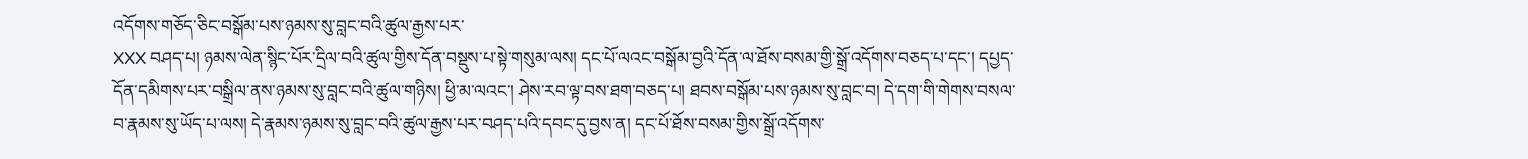འདོགས་གཅོད་ཅིང་བསྒོམ་པས་ཉམས་སུ་བླང་བའི་ཚུལ་རྒྱས་པར་
XXX བཤད་པ། ཉམས་ལེན་སྙིང་པོར་དྲིལ་བའི་ཚུལ་གྱིས་དོན་བསྡུས་པ་སྟེ་གསུམ་ལས། དང་པོ་ལའང་བསྒོམ་བྱའི་དོན་ལ་ཐོས་བསམ་གྱི་སྒྲོ་འདོགས་བཅད་པ་དང་། དཔྱད་དོན་དམིགས་པར་བསྒྲིལ་ནས་ཉམས་སུ་བླང་བའི་ཚུལ་གཉིས། ཕྱི་མ་ལའང་། ཤེས་རབ་ལྟ་བས་ཐག་བཅད་པ། ཐབས་བསྒོམ་པས་ཉམས་སུ་བླང་བ། དེ་དག་གི་གེགས་བསལ་བ་རྣམས་སུ་ཡོད་པ་ལས། དེ་རྣམས་ཉམས་སུ་བླང་བའི་ཚུལ་རྒྱས་པར་བཤད་པའི་དབང་དུ་བྱས་ན། དང་པོ་ཐོས་བསམ་གྱིས་སྒྲོ་འདོགས་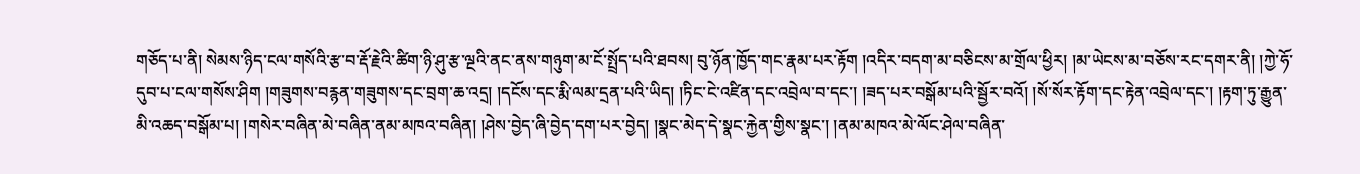གཅོད་པ་ནི། སེམས་ཉིད་ངལ་གསོའི་རྩ་བ་རྡོ་རྗེའི་ཚིག་ཉི་ཤུ་རྩ་ལྔའི་ནང་ནས་གཉུག་མ་ངོ་སྤྲོད་པའི་ཐབས། བུ་ཉོན་ཁྱོད་གང་རྣམ་པར་རྟོག །འདིར་བདག་མ་བཅིངས་མ་གྲོལ་ཕྱིར། །མ་ཡེངས་མ་བཅོས་རང་དགར་ནི། །ཀྱེ་ཧོ་དུབ་པ་ངལ་གསོས་ཤིག །གཟུགས་བརྙན་གཟུགས་དང་བྲག་ཆ་འདྲ། །དངོས་དང་རྨི་ལམ་དྲན་པའི་ཡིད། །ཏིང་ངེ་འཛིན་དང་འབྲེལ་བ་དང་། །ཟད་པར་བསྒོམ་པའི་སྦྱོར་བའོ། །སོ་སོར་རྟོག་དང་རྟེན་འབྲེལ་དང་། །རྟག་ཏུ་རྒྱུན་མི་འཆད་བསྒོམ་པ། །གསེར་བཞིན་མེ་བཞིན་ནམ་མཁའ་བཞིན། །ཤེས་བྱེད་ཞི་བྱེད་དག་པར་བྱེད། །སྣང་མེད་དེ་སྣང་རྐྱེན་གྱིས་སྣང་། །ནམ་མཁའ་མེ་ལོང་ཤེལ་བཞིན་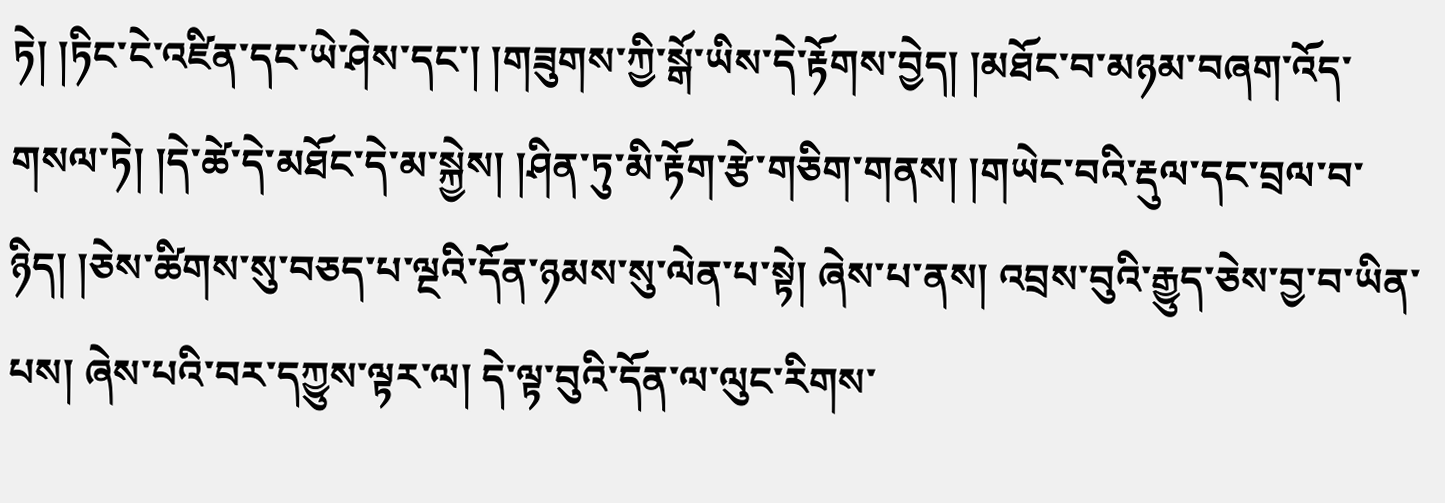ཏེ། །ཏིང་ངེ་འཛིན་དང་ཡེ་ཤེས་དང་། །གཟུགས་ཀྱི་སྒོ་ཡིས་དེ་རྟོགས་བྱེད། །མཐོང་བ་མཉམ་བཞག་འོད་གསལ་ཏེ། །དེ་ཚེ་དེ་མཐོང་དེ་མ་སྐྱེས། །ཤིན་ཏུ་མི་རྟོག་རྩེ་གཅིག་གནས། །གཡེང་བའི་རྡུལ་དང་བྲལ་བ་ཉིད། །ཅེས་ཚིགས་སུ་བཅད་པ་ལྔའི་དོན་ཉམས་སུ་ལེན་པ་སྟེ། ཞེས་པ་ནས། འབྲས་བུའི་རྒྱུད་ཅེས་བྱ་བ་ཡིན་པས། ཞེས་པའི་བར་དཀྱུས་ལྟར་ལ། དེ་ལྟ་བུའི་དོན་ལ་ལུང་རིགས་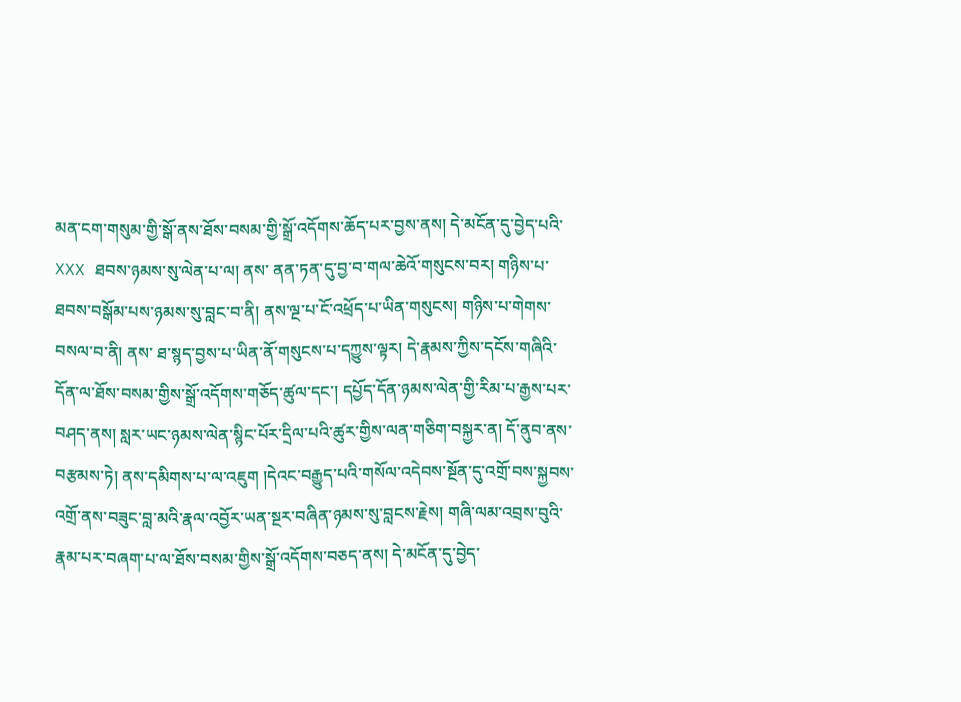མན་ངག་གསུམ་གྱི་སྒོ་ནས་ཐོས་བསམ་གྱི་སྒྲོ་འདོགས་ཆོད་པར་བྱས་ནས། དེ་མངོན་དུ་བྱེད་པའི་
XXX ཐབས་ཉམས་སུ་ལེན་པ་ལ། ནས་ ནན་ཏན་དུ་བྱ་བ་གལ་ཆེའོ་གསུངས་བར། གཉིས་པ་ཐབས་བསྒོམ་པས་ཉམས་སུ་བླང་བ་ནི། ནས་ལྔ་པ་ངོ་འཕྲོད་པ་ཡིན་གསུངས། གཉིས་པ་གེགས་བསལ་བ་ནི། ནས་ ཐ་སྙད་བྱས་པ་ཡིན་ནོ་གསུངས་པ་དཀྱུས་ལྟར། དེ་རྣམས་ཀྱིས་དངོས་གཞིའི་དོན་ལ་ཐོས་བསམ་གྱིས་སྒྲོ་འདོགས་གཅོད་ཚུལ་དང་། དཔྱོད་དོན་ཉམས་ལེན་གྱི་རིམ་པ་རྒྱས་པར་བཤད་ནས། སླར་ཡང་ཉམས་ལེན་སྙིང་པོར་དྲིལ་པའི་ཚུར་གྱིས་ལན་གཅིག་བསྐྱར་ན། དོ་ནུབ་ནས་བརྩམས་ཏེ། ནས་དམིགས་པ་ལ་འཇུག །དེའང་བརྒྱུད་པའི་གསོལ་འདེབས་སྔོན་དུ་འགྲོ་བས་སྐྱབས་འགྲོ་ནས་བཟུང་བླ་མའི་རྣལ་འབྱོར་ཡན་སྔར་བཞིན་ཉམས་སུ་བླངས་རྗེས། གཞི་ལམ་འབྲས་བུའི་རྣམ་པར་བཞག་པ་ལ་ཐོས་བསམ་གྱིས་སྒྲོ་འདོགས་བཅད་ནས། དེ་མངོན་དུ་བྱེད་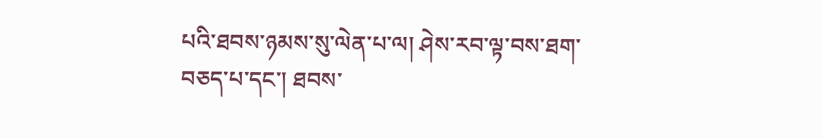པའི་ཐབས་ཉམས་སུ་ལེན་པ་ལ། ཤེས་རབ་ལྟ་བས་ཐག་བཅད་པ་དང་། ཐབས་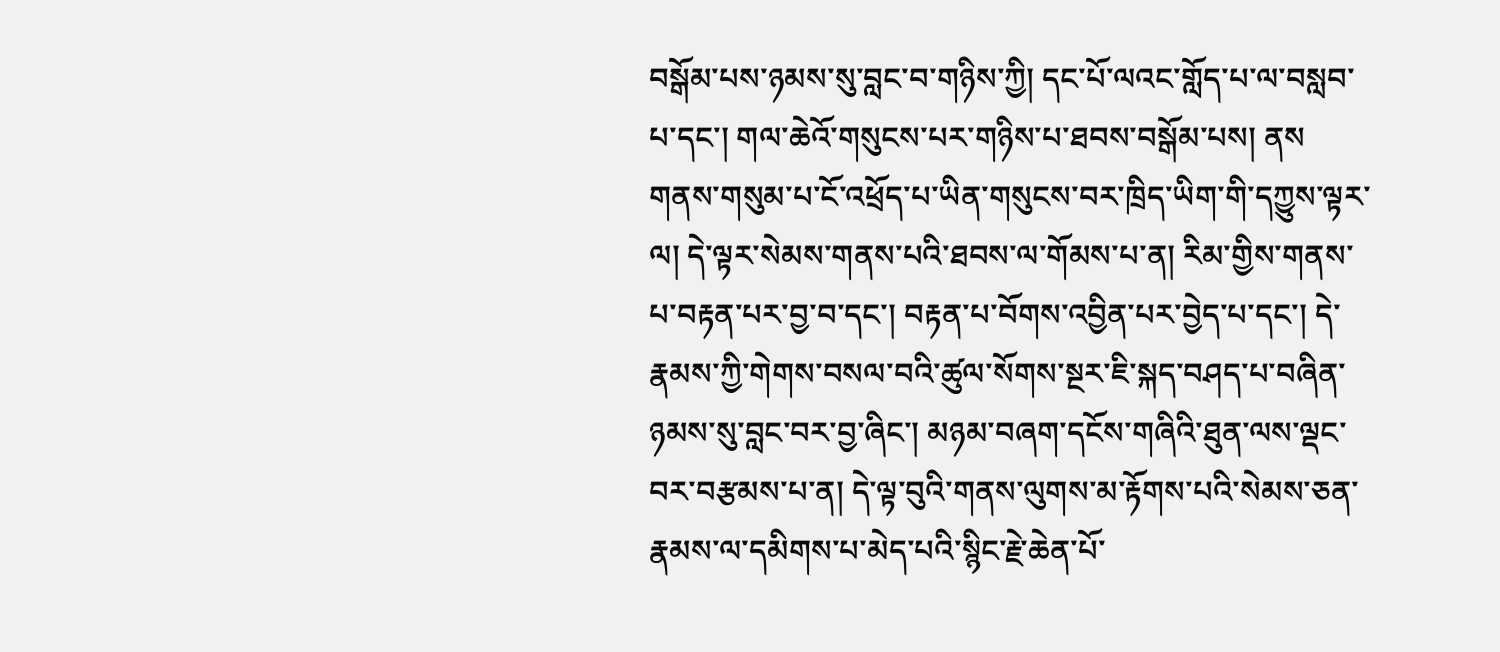བསྒོམ་པས་ཉམས་སུ་བླང་བ་གཉིས་ཀྱི། དང་པོ་ལའང་གློད་པ་ལ་བསླབ་པ་དང་། གལ་ཆེའོ་གསུངས་པར་གཉིས་པ་ཐབས་བསྒོམ་པས། ནས གནས་གསུམ་པ་ངོ་འཕྲོད་པ་ཡིན་གསུངས་བར་ཁྲིད་ཡིག་གི་དཀྱུས་ལྟར་ལ། དེ་ལྟར་སེམས་གནས་པའི་ཐབས་ལ་གོམས་པ་ན། རིམ་གྱིས་གནས་པ་བརྟན་པར་བྱ་བ་དང་། བརྟན་པ་བོགས་འབྱིན་པར་བྱེད་པ་དང་། དེ་རྣམས་ཀྱི་གེགས་བསལ་བའི་ཚུལ་སོགས་སྔར་ཇི་སྐད་བཤད་པ་བཞིན་ཉམས་སུ་བླང་བར་བྱ་ཞིང་། མཉམ་བཞག་དངོས་གཞིའི་ཐུན་ལས་ལྡང་བར་བརྩམས་པ་ན། དེ་ལྟ་བུའི་གནས་ལུགས་མ་རྟོགས་པའི་སེམས་ཅན་རྣམས་ལ་དམིགས་པ་མེད་པའི་སྙིང་རྗེ་ཆེན་པོ་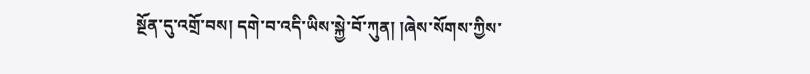སྔོན་དུ་འགྲོ་བས། དགེ་བ་འདི་ཡིས་སྐྱེ་བོ་ཀུན། །ཞེས་སོགས་ཀྱིས་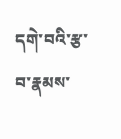དགེ་བའི་རྩ་བ་རྣམས་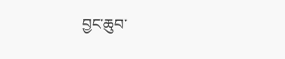བྱང་ཆུབ་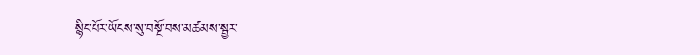སྙིང་པོར་ཡོངས་སུ་བསྔོ་བས་མཚམས་སྦྱར་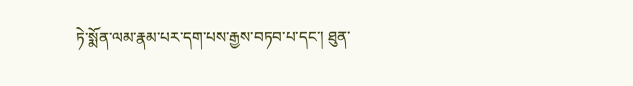ཏེ་སྨོན་ལམ་རྣམ་པར་དག་པས་རྒྱས་བཏབ་པ་དང་། ཐུན་